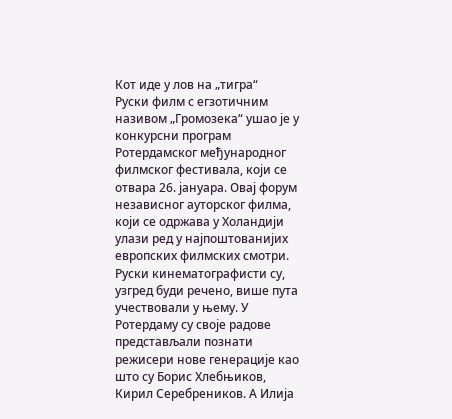Кот иде у лов на „тигра“
Руски филм с егзотичним називом „Громозека“ ушао је у конкурсни програм Ротердамског међународног филмског фестивала, који се отвара 26. јануара. Овај форум независног ауторског филма, који се одржава у Холандији улази ред у најпоштованијих европских филмских смотри.
Руски кинематографисти су, узгред буди речено, више пута учествовали у њему. У Ротердаму су своје радове представљали познати режисери нове генерације као што су Борис Хлебњиков, Кирил Серебреников. А Илија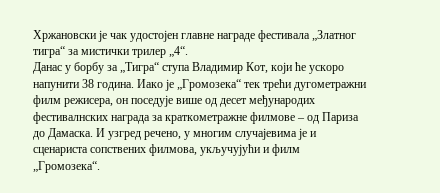Хржановски је чак удостојен главне награде фестивала „Златног тигра“ за мистички трилер „4“.
Данас у борбу за „Тигра“ ступа Владимир Кот, који ће ускоро напунити 38 година. Иако је „Громозека“ тек трећи дугометражни филм режисера, он поседује више од десет међународих фестивалнских награда за краткометражне филмове – од Париза до Дамаска. И узгред речено, у многим случајевима је и сценариста сопствених филмова, укључујући и филм „Громозека“.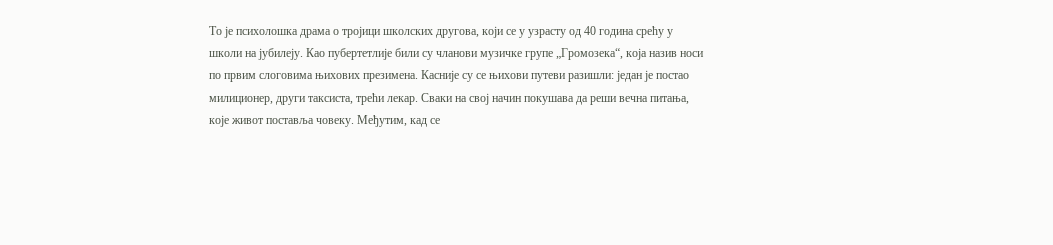То је психолошка драма о тројици школских другова, који се у узрасту од 40 година срећу у школи на јубилеју. Као пубертетлије били су чланови музичке групе „Громозека“, која назив носи по првим слоговима њихових презимена. Касније су се њихови путеви разишли: један је постао милиционер, други таксиста, трећи лекар. Сваки на свој начин покушава да реши вечна питања, које живот поставља човеку. Међутим, кад се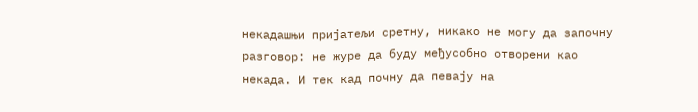некадашњи пријатељи сретну, никако не могу да започну разговор: не журе да буду међусобно отворени као некада. И тек кад почну да певају на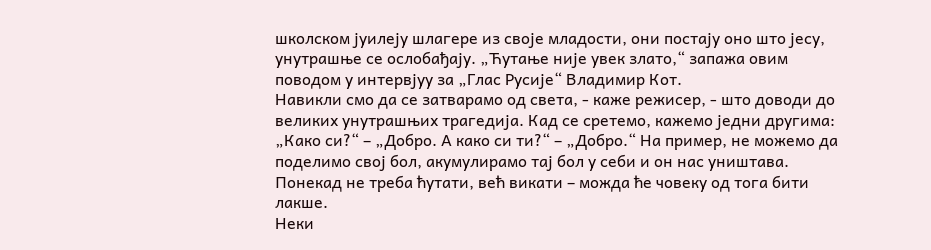школском јуилеју шлагере из своје младости, они постају оно што јесу, унутрашње се ослобађају. „Ћутање није увек злато,“ запажа овим поводом у интервјуу за „Глас Русије“ Владимир Кот.
Навикли смо да се затварамо од света, - каже режисер, - што доводи до великих унутрашњих трагедија. Кад се сретемо, кажемо једни другима: „Како си?“ – „Добро. А како си ти?“ – „Добро.“ На пример, не можемо да поделимо свој бол, акумулирамо тај бол у себи и он нас уништава. Понекад не треба ћутати, већ викати – можда ће човеку од тога бити лакше.
Неки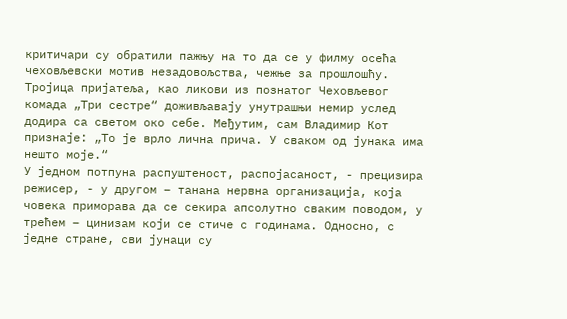критичари су обратили пажњу на то да се у филму осећа чеховљевски мотив незадовољства, чежње за прошлошћу. Тројица пријатеља, као ликови из познатог Чеховљевог комада „Три сестре“ доживљавају унутрашњи немир услед додира са светом око себе. Међутим, сам Владимир Кот признаје: „То је врло лична прича. У сваком од јунака има нешто моје.“
У једном потпуна распуштеност, распојасаност, - прецизира режисер, - у другом – танана нервна организација, која човека приморава да се секира апсолутно сваким поводом, у трећем – цинизам који се стиче с годинама. Односно, с једне стране, сви јунаци су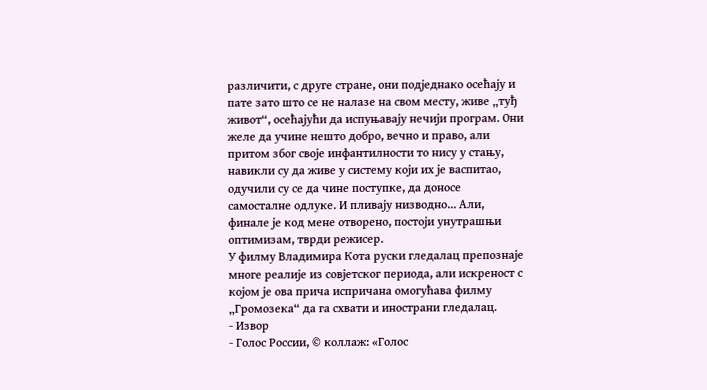различити, с друге стране, они подједнако осећају и пате зато што се не налазе на свом месту, живе „туђ живот“, осећајући да испуњавају нечији програм. Они желе да учине нешто добро, вечно и право, али притом због своје инфантилности то нису у стању, навикли су да живе у систему који их је васпитао, одучили су се да чине поступке, да доносе самосталне одлуке. И пливају низводно... Али, финале је код мене отворено, постоји унутрашњи оптимизам, тврди режисер.
У филму Владимира Кота руски гледалац препознаје многе реалије из совјетског периода, али искреност с којом је ова прича испричана омогућава филму „Громозека“ да га схвати и инострани гледалац.
- Извор
- Голос России, © коллаж: «Голос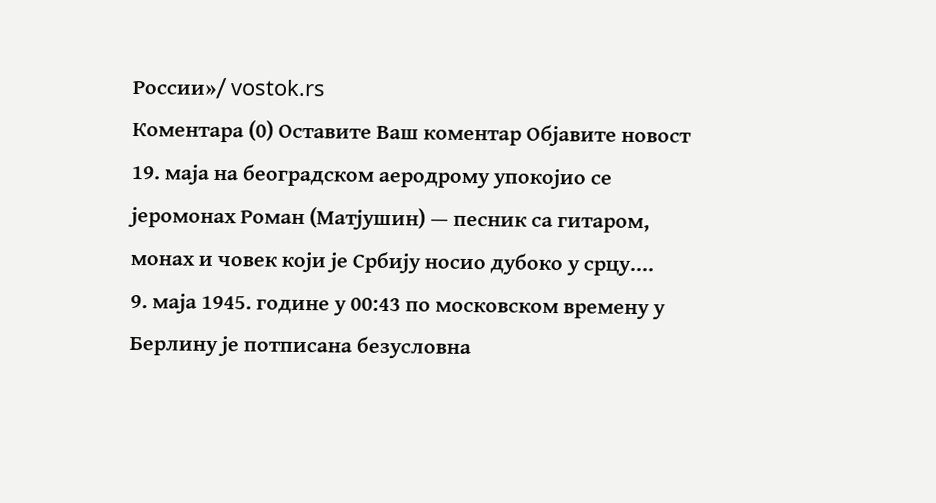России»/ vostok.rs
Коментара (0) Оставите Ваш коментар Објавите новост
19. маја на београдском аеродрому упокојио се јеромонах Роман (Матјушин) — песник са гитаром, монах и човек који је Србију носио дубоко у срцу....
9. маја 1945. године у 00:43 по московском времену у Берлину је потписана безусловна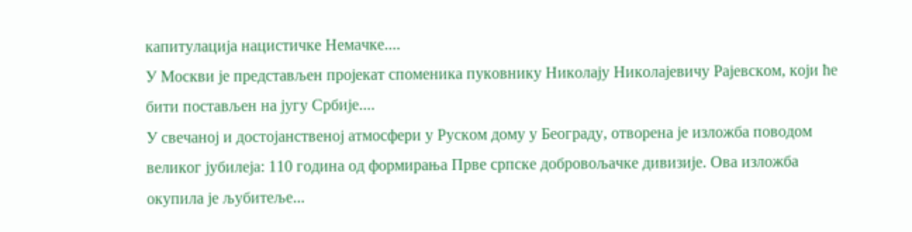капитулација нацистичке Немачке....
У Москви је представљен пројекат споменика пуковнику Николају Николајевичу Рајевском, који ће бити постављен на југу Србије....
У свечаној и достојанственој атмосфери у Руском дому у Београду, отворена је изложба поводом великог јубилеја: 110 година од формирања Прве српске добровољачке дивизије. Ова изложба окупила је љубитеље...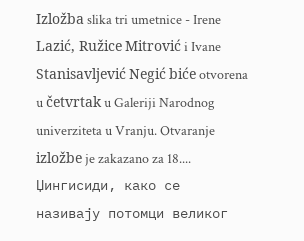Izložba slika tri umetnice - Irene Lazić, Ružice Mitrović i Ivane Stanisavljević Negić biće otvorena u četvrtak u Galeriji Narodnog univerziteta u Vranju. Otvaranje izložbe je zakazano za 18....
Џингисиди, како се називају потомци великог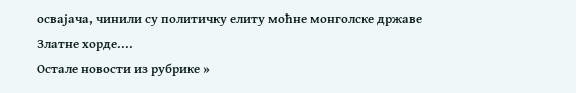освајача, чинили су политичку елиту моћне монголске државе Златне хорде....
Остале новости из рубрике »